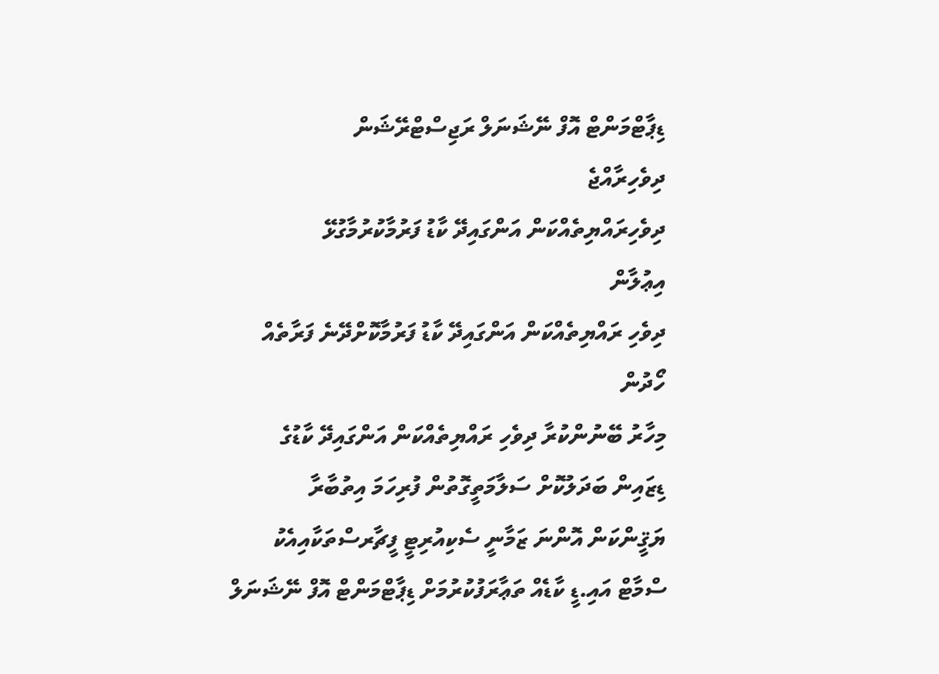ޑިޕާޓްމަންޓް އޮފް ނޭޝަނަލް ރަޖިސްޓްރޭޝަން
ދިވެހިރާއްޖެ
ދިވެހިރައްޔިތެއްކަން އަންގައިދޭ ކާޑު ފަރުމާކުރުމާގުޅޭ
އިޢުލާން
ދިވެހި ރައްޔިތެއްކަން އަންގައިދޭ ކާޑު ފަރުމާކޮށްދޭނެ ފަރާތެއް ހޯދުން
މިހާރު ބޭނުންކުރާ ދިވެހި ރައްޔިތެއްކަން އަންގައިދޭ ކާޑުގެ ޑިޒައިން ބަދަލުކޮށް ސަލާމަތީގޮތުން ފުރިހަމަ އިތުބާރާ ޔަޤީންކަން އޮންނަ ޒަމާނީ ސެކިއުރިޓީ ފީޗާރސްތަކާއިއެކު ސްމާޓް އައި.ޑީ ކާޑެއް ތަޢާރަފުކުރުމަށް ޑިޕާޓްމަންޓް އޮފް ނޭޝަނަލް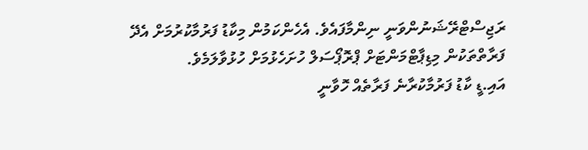ރަޖިސްޓްރޭޝަނުންވަނީ ނިންމާފައެވެ. އެހެންކަމުން މިކާޑު ފަރުމާކުރުމަށް އެދޭ ފަރާތްތަކުން މިޑިޕާޓްމަންޓަށް ޕްރޮޕޯސަލް ހުށަހެޅުމަށް ހުޅުވާލަމެވެ.
އައި.ޑީ ކާޑު ފަރުމާކުރާނެ ފަރާތެއް ހޮވާނީ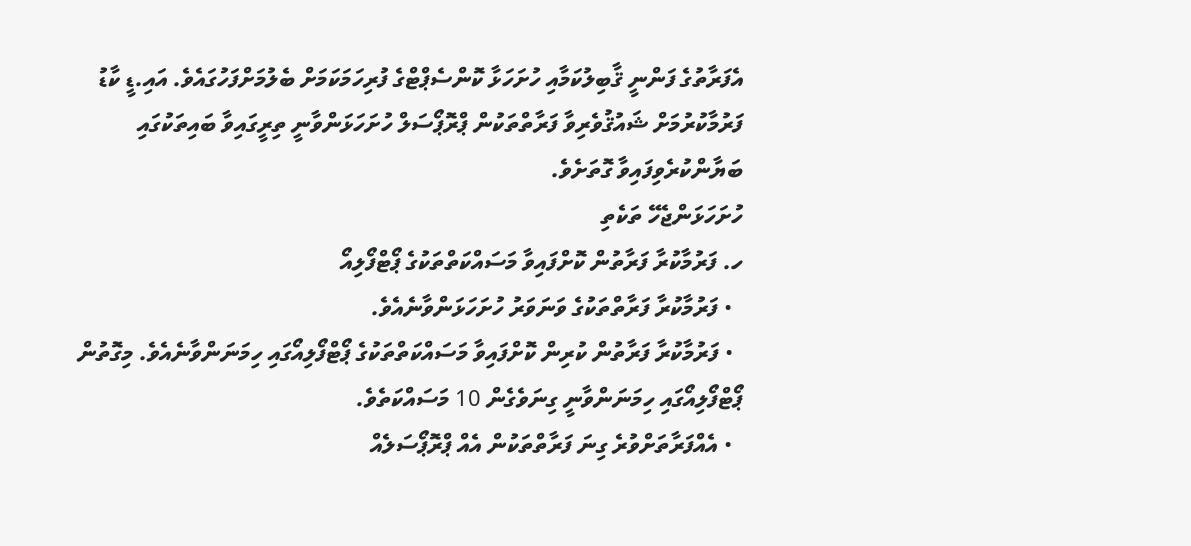އެފަރާތުގެ ފަންނީ ޤާބިލުކަމާއި ހުށަހަޅާ ކޮންސެޕްޓްގެ ފުރިހަމަކަމަށް ބެލުމަށްފަހުގައެވެ. އައި.ޑީ ކާޑު ފަރުމާކުރުމަށް ޝައުޤުވެރިވާ ފަރާތްތަކުން ޕްރޮޕޯސަލް ހުށަހަޅަންވާނީ ތިރީގައިވާ ބައިތަކުގައި ބަޔާންކުރެވިފައިވާ ގޮތަށެވެ.
ހުށަހަޅަންޖެހޭ ތަކެތި
ހ. ފަރުމާކުރާ ފަރާތުން ކޮށްފައިވާ މަސައްކަތްތަކުގެ ޕޯޓްފޯލިއޯ
  • ފަރުމާކުރާ ފަރާތްތަކުގެ ވަނަވަރު ހުށަހަޅަންވާނެއެވެ.
  • ފަރުމާކުރާ ފަރާތުން ކުރިން ކޮށްފައިވާ މަސައްކަތްތަކުގެ ޕޯޓްފޯލިއޯގައި ހިމަނަންވާނެއެވެ. މިގޮތުން ޕޯޓްފޯލިއޯގައި ހިމަނަންވާނީ ގިނަވެގެން 10 މަސައްކަތެވެ.
  • އެއްފަރާތަށްވުރެ ގިނަ ފަރާތްތަކުން އެއް ޕްރޮޕޯސަލެއް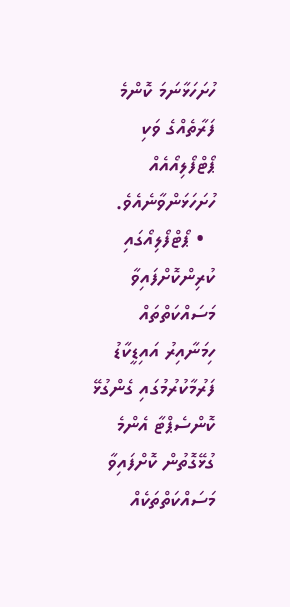ހުށަހަޅާނަމަ ކޮންމެ ފަރާތެއްގެ ވަކި ޕޯޓްފޯލިއޯއެއް ހުށަހަޅަންވާނެއެވެ.
  • ޕޯޓްފޯލިއޯގައި ކުރިންކޮށްފައިވާ މަސައްކަތްތައް ހިމަނާއިރު އައިޑީކާޑު ފަރުމާކުރުމުގައި ގެންގުޅޭ ކޮންސެޕްޓާ އެންމެ ގުޅޭގޮތުން ކޮށްފައިވާ މަސައްކަތްތަކެއް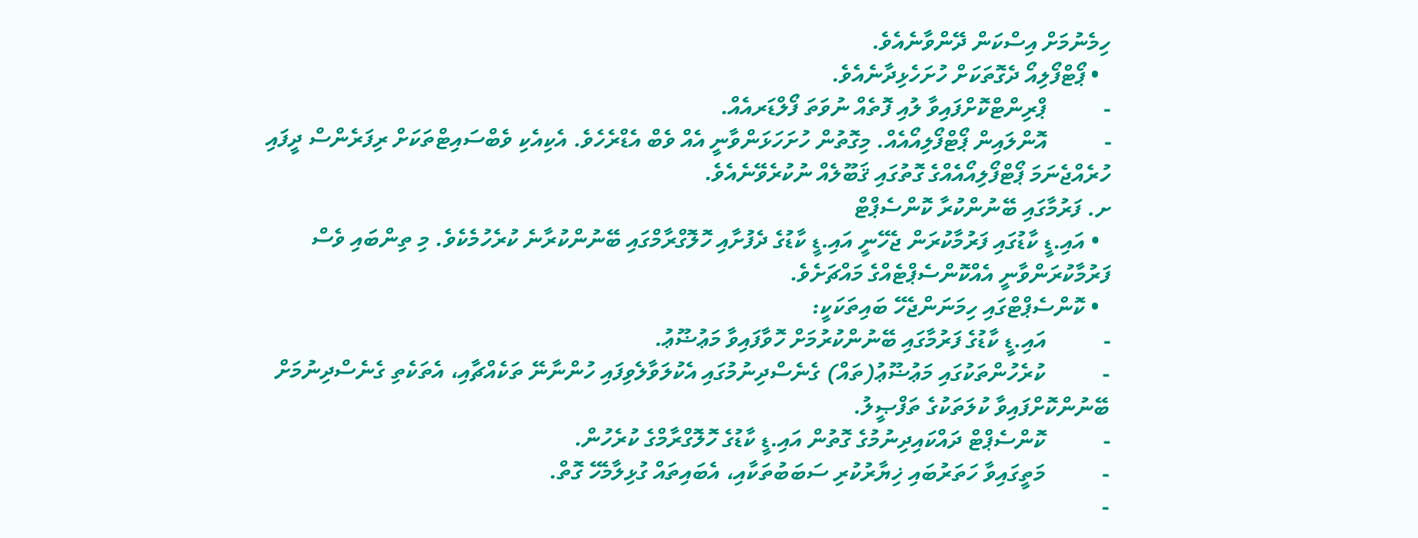ހިމެނުމަށް އިސްކަން ދޭންވާނެއެވެ.
  • ޕޯޓްފޯލިއޯ ދެގޮތަކަށް ހުށަހެޅިދާނެއެވެ.
-          ޕްރިންޓްކޮށްފައިވާ ލުއި ފޮތެއް ނުވަތަ ފޯލްޑަރއެއް.
-          އޮންލައިން ޕޯޓްފޯލިއޯއެއް. މިގޮތުން ހުށަހަޅަންވާނީ އެއް ވެބް އެޑްރެހެވެ. އެކިއެކި ވެބްސައިޓްތަކަށް ރިފަރެންސް ދީފައި ހުރެއްޖެނަމަ ޕޯޓްފޯލިއޯއެއްގެ ގޮތުގައި ޤަބޫލެއް ނުކުރެވޭނެއެވެ.
ށ. ފަރުމާގައި ބޭނުންކުރާ ކޮންސެޕްޓް
  • އައި.ޑީ ކާޑުގައި ފަރުމާކުރަން ޖެހޭނީ އައި.ޑީ ކާޑުގެ ދެފުށާއި ހޮލޮގްރާމްގައި ބޭނުންކުރާނެ ކުރެހުމެކެވެ. މި ތިންބައި ވެސް ފަރުމާކުރަންވާނީ އެއްކޮންސެޕްޓެއްގެ މައްޗަށެވެ.
  • ކޮންސެޕްޓްގައި ހިމަނަންޖެހޭ ބައިތަކަކީ:
-          އައި.ޑީ ކާޑުގެ ފަރުމާގައި ބޭނުންކުރުމަށް ހޮވާފައިވާ މަޢުޟޫޢު.
-          ކުރެހުންތަކުގައި މަޢުޟޫޢު(ތައް) ގެނެސްދިނުމުގައި އެކުލަވާލެވިފައި ހުންނާނޭ ތަކެއްޗާއި، އެތަކެތި ގެނެސްދިނުމަށް ބޭނުންކޮށްފައިވާ ކުލަތަކުގެ ތަފްޞީލު.
-          ކޮންސެޕްޓް ދައްކައިދިނުމުގެ ގޮތުން އައި.ޑީ ކާޑުގެ ހޮލޮގްރާމްގެ ކުރެހުން.
-          މަތީގައިވާ ހަތަރުބައި ޚިޔާރުކުރި ސަބަބުތަކާއި، އެބައިތައް ގުޅިލާމެހޭ ގޮތް.
-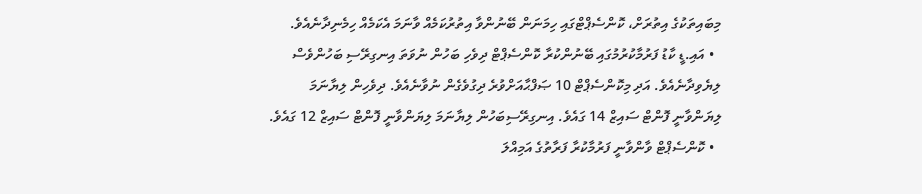މިބައިތަކުގެ އިތުރަށް، ކޮންސެޕްޓްގައި ހިމަނަން ބޭނުންވާ އިތުރުކަމެއް ވާނަމަ އެކަމެއް ހިމެނިދާނެއެވެ.
  • އައި.ޑީ ކާޑު ފަރުމާކުރުމުގައި ބޭނުންކުރާ ކޮންސެޕްޓް ދިވެހި ބަހުން ނުވަތަ އިނގިރޭސި ބަހުންވެސް ލިޔެވިދާނެއެވެ. އަދި މިކޮންސެޕްޓް 10 ޞަފްޙާއަށްވުރެ ދިގުވެގެން ނުވާނެއެވެ. ދިވެހިން ލިޔާނަމަ ލިޔަންވާނީ ފޮންޓް ސައިޒް 14 ގައެވެ. އިނގިރޭސިބަހުން ލިޔާނަމަ ލިޔަންވާނީ ފޮންޓް ސައިޒް 12 ގައެވެ.
  • ކޮންސެޕްޓް ވާންވާނީ ފަރުމާކުރާ ފަރާތުގެ އަމިއްލަ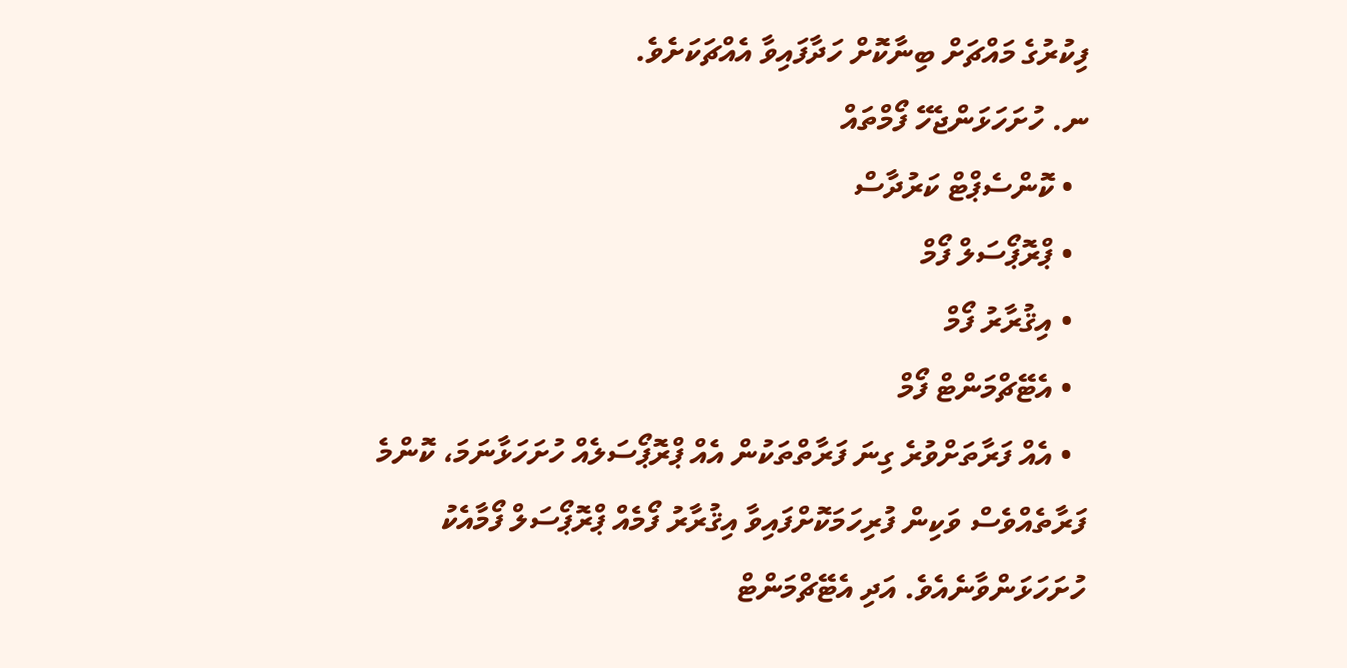ފިކުރުގެ މައްޗަށް ބިނާކޮށް ހަދާފައިވާ އެއްޗަކަށެވެ.
ނ. ހުށަހަޅަންޖެހޭ ފޯމްތައް
  • ކޮންސެޕްޓް ކަރުދާސް
  • ޕްރޮޕޯސަލް ފޯމް
  • އިޤުރާރު ފޯމް
  • އެޓޭޗްމަންޓް ފޯމް
  • އެއް ފަރާތަށްވުރެ ގިނަ ފަރާތްތަކުން އެއް ޕްރޮޕޯސަލެއް ހުށަހަޅާނަމަ، ކޮންމެ ފަރާތެއްވެސް ވަކިން ފުރިހަމަކޮށްފައިވާ އިޤުރާރު ފޯމެއް ޕްރޮޕޯސަލް ފޯމާއެކު ހުށަހަޅަންވާނެއެވެ. އަދި އެޓޭޗްމަންޓް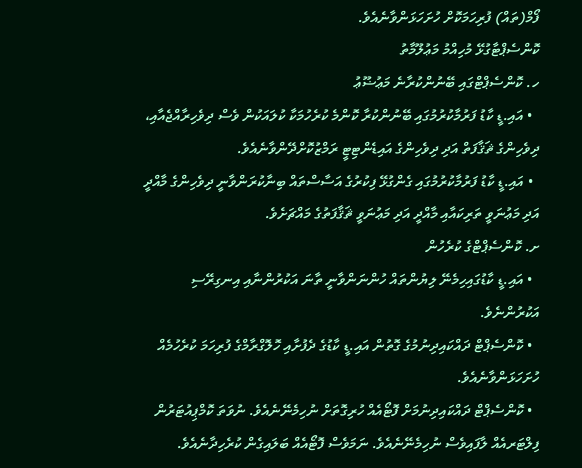ފޯމް(ތައް) ފުރިހަމަކޮށް ހުށަހަޅަންވާނެއެވެ.
ކޮންސެޕްޓާގުޅޭ މުހިއްމު މަޢުލޫމާތު
ހ. ކޮންސެޕްޓްގައި ބޭނުންކުރާނެ މަޢުޟޫޢު
  • އައި.ޑީ ކާޑު ފަރުމާކުރުމުގައި ބޭނުންކުރާ ކޮންމެ ކުރެހުމަކާ ކުލައަކުން ވެސް ދިވެހިރާއްޖެއާއި، ދިވެހިންގެ ޘަޤާފަތް އަދި ދިވެހިންގެ އައިޑެންޓިޓީ ރަމްޒުކޮށްދޭންވާނެއެވެ.
  • އައި.ޑީ ކާޑު ފަރުމާކުރުމުގައި ގެންގުޅޭ ފިކުރުގެ އަސާސްތައް ބިނާކުރަންވާނީ ދިވެހިންގެ މާއްދީ އަދި މަޢުނަވީ ތަރިކައާއި މާއްދީ އަދި މަޢުނަވީ ޘަޤާފަތުގެ މައްޗަށެވެ.
ށ. ކޮންސެޕްޓްގެ ކުރެހުން
  • އައި.ޑީ ކާޑުގައިހިމެނޭ ލިޔުންތައް ހުންނަންވާނީ ތާނަ އަކުރުންނާއި އިނގިރޭސި އަކުރުންނެވެ.
  • ކޮންސެޕްޓް ދައްކައިދިނުމުގެ ގޮތުން އައި.ޑީ ކާޑުގެ ދެފުށާއި ހޮލޮގްރާމްގެ ފުރިހަމަ ކުރެހުމެއް ހުށަހަޅަންވާނެއެވެ.
  • ކޮންސެޕްޓް ދައްކައިދިނުމަށް ފޮޓޯއެއް ހުރިގޮތަށް ނުހިމެނޭނެއެވެ. ނުވަތަ ކޮމްޕިއުޓަރުން ފިލްޓަރއެއް ލާފައިވެސް ނުހިމެނޭނެއެވެ. ނަމަވެސް ފޮޓޯއެއް ބަލައިގެން ކުރެހިދާނެއެވެ.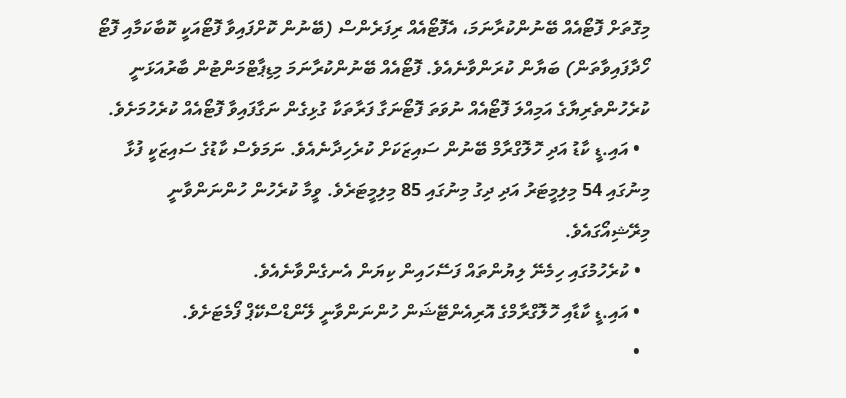މިގޮތަށް ފޮޓޯއެއް ބޭނުންކުރާނަމަ، އެފޮޓޯއެއް ރިފަރެންސް (ބޭނުން ކޮށްފައިވާ ފޮޓޯއަކީ ކޮބާކަމާއި ފޮޓޯ ހޯދާފައިވާތަން) ބަޔާން ކުރަންވާނެއެވެ. ފޮޓޯއެއް ބޭނުންކުރާނަމަ މިޑިޕާޓްމަންޓުން ބާރުއަޅަނީ ކުރެހުންތެރިޔާގެ އަމިއްލަ ފޮޓޯއެއް ނުވަތަ ފޮޓޯނަގާ ފަރާތަކާ ގުޅިގެން ނަގާފައިވާ ފޮޓޯއެއް ކުރެހުމަށެވެ.
  • އައި.ޑީ ކާޑު އަދި ހޮލޮގްރާމް ބޭނުން ސައިޒަކަށް ކުރެހިދާނެއެވެ. ނަމަވެސް ކާޑުގެ ސައިޒަކީ ފުޅާ މިނުގައި 54 މިލިމީޓަރު އަދި ދިގު މިނުގައި 85 މިލިމީޓަރެވެ. ވީމާ ކުރެހުން ހުންނަންވާނީ މިރޭޝިއޯގައެވެ.
  • ކުރެހުމުގައި ހިމެނޭ ލިޔުންތައް ފަސޭހައިން ކިޔަން އެނގެންވާނެއެވެ.
  • އައި.ޑީ ކާޑާއި ހޮލޮގްރާމްގެ އޮރިއެންޓޭޝަން ހުންނަންވާނީ ލޭންޑްސްކޭޕް ފޯމެޓަށެވެ.
  •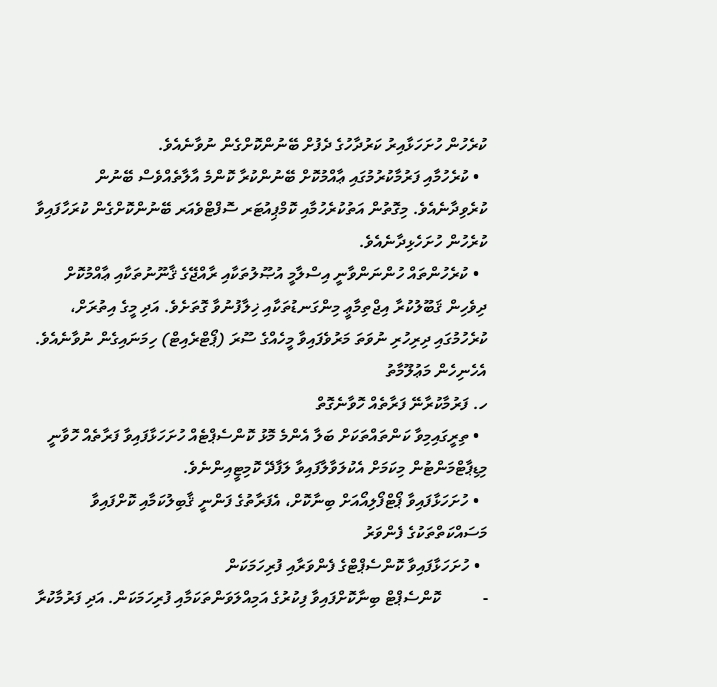ކުރެހުން ހުށަހަޅާއިރު ކަރުދާހުގެ ދެފުށް ބޭނުންކޮށްގެން ނުވާނެއެވެ.
  • ކުރެހުމާއި ފަރުމާކުރުމުގައި ޢާއްމުކޮށް ބޭނުންކުރާ ކޮންމެ އާލާތެއްވެސް ބޭނުން ކުރެވިދާނެއެވެ. މިގޮތުން އަތުކުރެހުމާއި ކޮމްޕިއުޓަރ ސޮފްޓްވެއަރ ބޭނުންކޮށްގެން ކުރަހާފައިވާ ކުރެހުން ހުށަހެޅިދާނެއެވެ.
  • ކުރެހުންތައް ހުންނަންވާނީ އިސްލާމީ އުޞޫލުތަކާއި ރާއްޖޭގެ ޤާނޫނުތަކާއި ޢާއްމުކޮށް ދިވެހިން ޤަބޫލުކުރާ އިޖްތިމާޢީ މިންގަނޑުތަކާއި ޚިލާފުނުވާ ގޮތަށެވެ. އަދި މީގެ އިތުރަށް، ކުރެހުމުގައި ދިރިހުރި ނުވަތަ މަރުވެފައިވާ މީހެއްގެ ސޫރަ (ޕޯޓްރެއިޓް) ހިމަނައިގެން ނުވާނެއެވެ.
އެހެނިހެން މަޢުލޫމާތު
ހ. ފަރުމާކުރާނޭ ފަރާތެއް ހޮވާނެގޮތް
  • ތިރީގައިމިވާ ކަންތައްތަކަށް ބަލާ އެންމެ މޮޅު ކޮންސެޕްޓެއް ހުށަހަޅާފައިވާ ފަރާތެއް ހޮވާނީ މިޑިޕާޓްމަންޓުން މިކަމަށް އެކުލަވާލާފައިވާ ލަފާދޭ ކޮމިޓީއިންނެވެ.
  • ހުށަހަޅާފައިވާ ޕޯޓްފޯލިއޯއަށް ބިނާކޮށް، އެފަރާތުގެ ފަންނީ ޤާބިލުކަމާއި ކޮށްފައިވާ މަސައްކަތްތަކުގެ ފެންވަރު
  • ހުށަހަޅާފައިވާ ކޮންސެޕްޓްގެ ފެންވަރާއި ފުރިހަމަކަން
-          ކޮންސެޕްޓް ބިނާކޮށްފައިވާ ފިކުރުގެ އަމިއްލަވަންތަކަމާއި ފުރިހަމަކަން. އަދި ފަރުމާކުރާ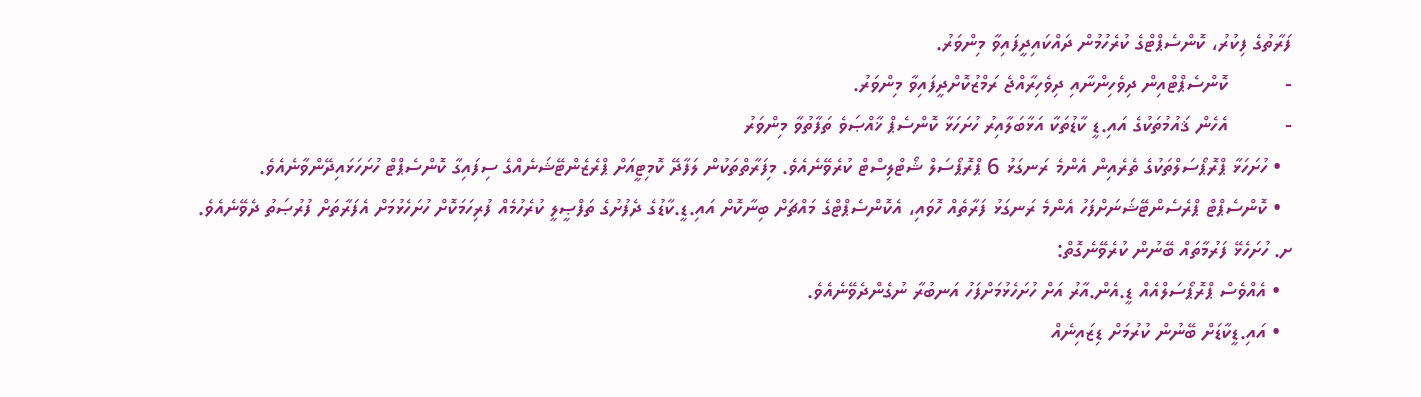ފަރާތުގެ ފިކުރު، ކޮންސެޕްޓްގެ ކުރެހުމުން ދައްކައިދީފައިވާ މިންވަރު.
-          ކޮންސެޕްޓްއިން ދިވެހިންނާއި ދިވެހިރާއްޖެ ރަމްޒުކޮށްދީފައިވާ މިންވަރު.
-          އެހެން ޤައުމުތަކުގެ އައި.ޑީ ކާޑުތަކާ އަޅާބަލާއިރު ހުށަހަޅާ ކޮންސެޕް ޚާއްޞަވެ ތަފާތުވާ މިންވަރު
  • ހުށަހަޅާ ޕްރޮޕޯސަލްތަކުގެ ތެރެއިން އެންމެ ރަނގަޅު 6 ޕްރޮޕޯސަލް ޝޯޓްލިސްޓް ކުރެވޭނެއެވެ. މިފަރާތްތަކުން ލަފާދޭ ކޮމިޓީއަށް ޕްރެޒެންޓޭޝަނެއްގެ ސިފައިގާ ކޮންސެޕްޓް ހުށަހަޅައިދޭންވާނެއެވެ.
  • ކޮންސެޕްޓް ޕްރެސެންޓޭޝަނަށްފަހު އެންމެ ރަނގަޅު ފަރާތެއް ހޮވައި، އެކޮންސެޕްޓްގެ މައްޗަށް ބިނާކޮށް އައި.ޑީ.ކާޑުގެ ދެފުށުގެ ތަފްޞީލީ ކުރެހުމެއް ފުރިހަމަކޮށް ހުށަހެޅުމަށް އެފަރާތަށް ފުރުޞަތު ދެވޭނެއެވެ.
ށ. ހުށަހެޅޭ ފަރުމާތައް ބޭނުން ކުރެވޭނެގޮތް:
  • އެއްވެސް ޕްރޮޕޯސަލްއެއް ޑީ.އެން.އާރު އަށް ހުށަހެޅުމަށްފަހު އަނބުރާ ނުގެންދެވޭނެއެވެ.
  • އައި.ޑީކާޑަށް ބޭނުން ކުރުމަށް ޑިޒައިނެއް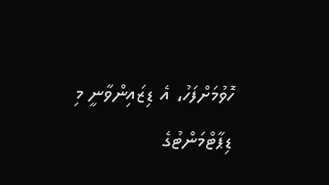ހޮވުމަށްފަހު، އެ ޑިޒައިންވާނީ މި ޑިޕާޓްމަންޓުގެ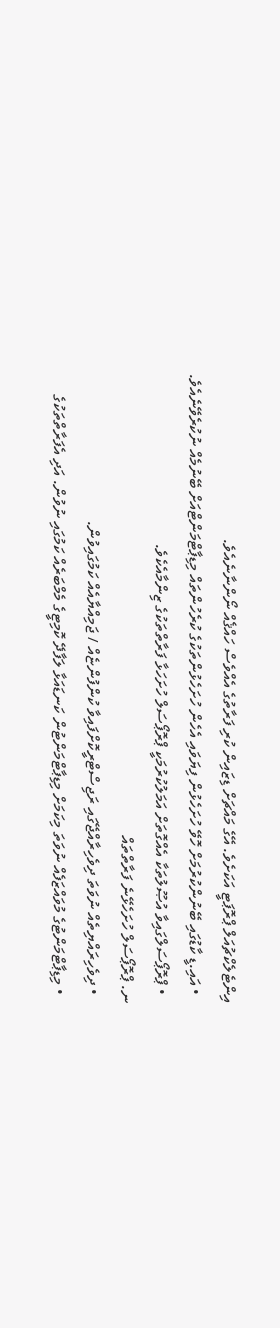އިންޓެލެކްޗުއަލް ޕްރޮޕަޓީ އަކަށެވެ. އޭގެ މައްޗަށް ޑިޒައިން ކުރި ފަރާތުގެ އެއްވެސް ހައްޤެއް ނޯންނާނެއެވެ.
  • އައި.ޑީ ކާޑުގައި ބޭނުންކުރުމަށް ހޮވޭ ހުށަހެޅުން ފިޔަވައި އެހެން ހުށަހެޅުންތަކުގެ ކުރެހުންތައް މިޑިޕާޓްމަންޓްއަށް ބޭނުމެއް ނުކުރެވޭނެއެވެ.
  • ޕްރޮޕޯސަލްގައިވާ އުޞޫލުތަކާ އެއްގޮތަށް އަމަލުކުރުމަކީ ޕްރޮޕޯސަލް ހުށަހަޅާ ފަރާތްތަކުގެ ޒިންމާއެކެވެ.
ނ. ޕްރޮޕޯސަލް ހުށަހެޅޭނެ ފަރާތްތައް
  • ދިވެހިރައްޔިތެއް ނުވަތަ ދިވެހިރާއްޖޭގައި ރަޖިސްޓްރީކޮށްފައިވާ ކުންފުންޏެއް / ޖަމިއްޔާއެއް ކަމުގައިވުން.
  • މިޑިޕާޓްމަންޓުގެ މުވައްޒަފެއް ނުވަތަ މިކަމަށް މިޑިޕާޓްމަންޓުން ކަނޑައަޅާ ލަފާދޭ ކޮމިޓީގެ މެމްބަރެއް ކަމުގައި ނުވުން. އަދި އެފަރާތްތަކުގެ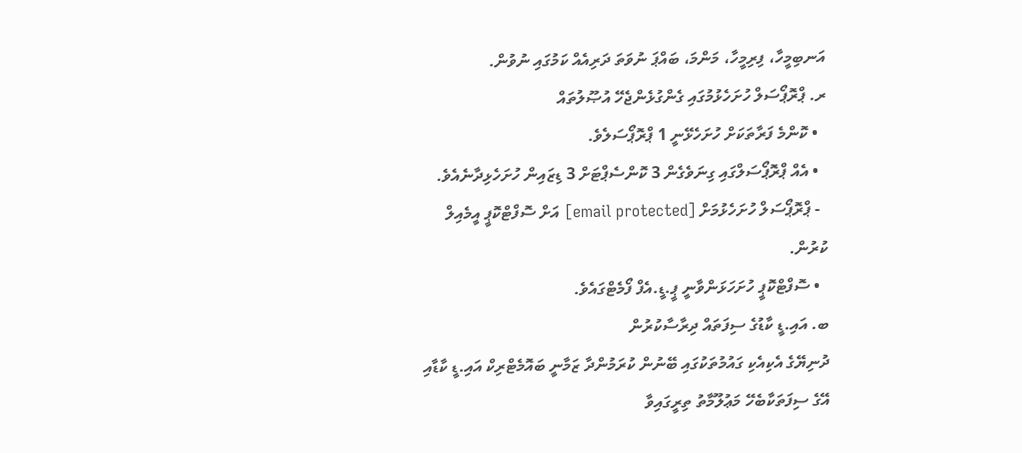އަނބިމީހާ، ފިރިމީހާ، މަންމަ، ބައްޕަ ނުވަތަ ދަރިއެއް ކަމުގައި ނުވުން.
ރ. ޕްރޮޕޯސަލް ހުށަހެޅުމުގައި ގެންގުޅެންޖެހޭ އުޞޫލުތައް
  • ކޮންމެ ފަރާތަކަށް ހުށަހެޅޭނީ 1 ޕްރޮޕޯސަލެވެ.
  • އެއް ޕްރޮޕޯސަލްގައި ގިނަވެގެން 3 ކޮންސެޕްޓަށް 3 ޑިޒައިން ހުށަހެޅިދާނެއެވެ.
  - ޕްރޮޕޯސަލް ހުށަހެޅުމަށް [email protected] އަށް ސޮފްޓްކޮޕީ އީމެއިލް ކުރުން.
  • ސޮފްޓްކޮޕީ ހުށަހަޅަންވާނީ ޕީ.ޑީ.އެފް ފޯމެޓްގައެވެ.
ބ. އައި.ޑީ ކާޑުގެ ސިފަތައް ދިރާސާކުރުން
ދުނިޔޭގެ އެކިއެކި ގައުމުތަކުގައި ބޭނުން ކުރަމުންދާ ޒަމާނީ ބައޮމެޓްރިކް އައި.ޑީ ކާޑާއި އޭގެ ސިފަތަކާބެހޭ މަޢުލޫމާތު ތިރީގައިވާ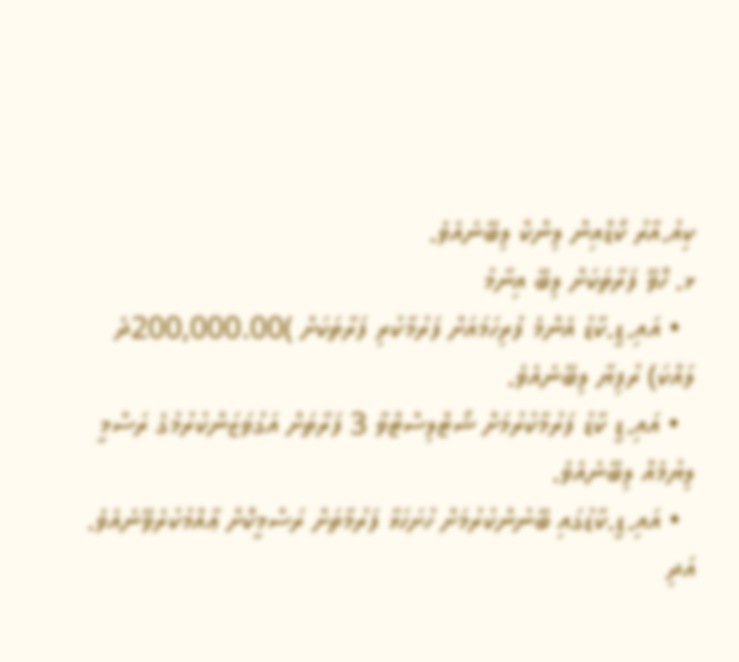ކިއު.އާރު ކޯޑްއިން ލިންކް ލިބޭނެއެވެ.
ޅ. ހޮވޭ ފަރާތަކަށް ލިބޭ އިނާމު
  • އައި.ޑީ.ކާޑު އެންމެ ފުރިހަމައަށް ފަރުމާކުރި ފަރާތަކަށް )200,000.00ދެ ލައްކަ) ރުފިޔާ ލިބޭނެއެވެ.
  • އައި.ޑީ ކާޑު ފަރުމާކުރުމަށް ޝޯޓްލިސްޓްވާ 3 ފަރާތަށް އަގުވަޒަންކުރުމުގެ ރަސްމީ ލިޔުމެއް ލިބޭނެއެވެ.
  • އައި.ޑީ.ކާޑުގައި ބޭނުންކުރުމަށް ހުށަހަޅާ ފަރުމާތަށް ރަސްމީކޮށް ޢާއްމުކުރެވޭނެއެވެ. އަދި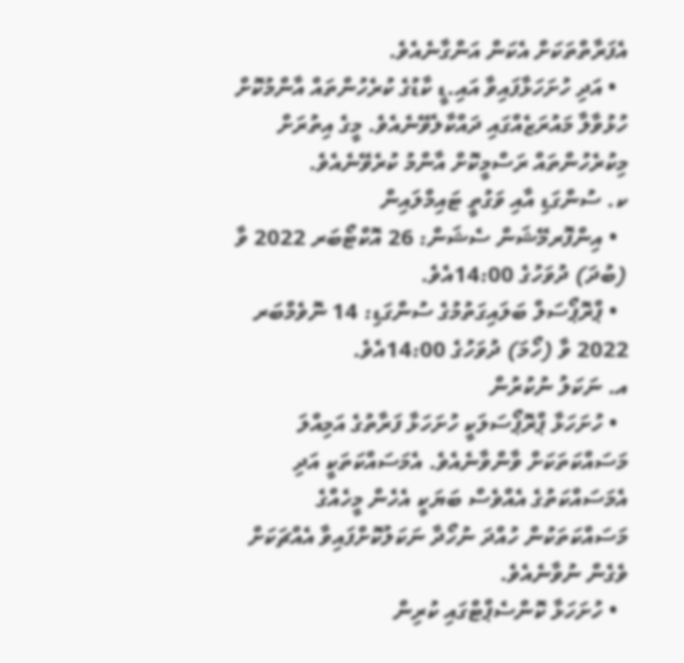އެފަރާތްތަކަށް އެކަން އަންގާނެއެވެ.
  • އަދި ހުށަހަޅާފައިވާ އައި.ޑީ ކާޑުގެ ކުރެހުންތައް އާންމުކޮށް ހުޅުވާލާ މައުރަޒެއްގައި ދައްކާލެވޭނެއެވެ. މީގެ އިތުރަށް މިކުރެހުންތައް ރަސްމީކޮށް އާންމު ކުރެވޭނެއެވެ.
ކ. ސުންގަޑި އާއި ވަގުތީ ޓައިމްލައިން
  • އިންފޮރމޭޝަން ސެޝަން: 26 އޮކްޓޯބަރ 2022 ވާ (ބުދަ) ދުވަހުގެ 14:00އެވެ.
  • ޕްރޮޕޯސަލް ބަލައިގަތުމުގެ ސުންގަޑި: 14 ނޮވެމްބަރ 2022 ވާ (ހޯމަ) ދުވަހުގެ 14:00އެވެ.
އ. ނަކަލު ނުކުރުން
  • ހުށަހަޅާ ޕްރޮޕޯސަލަކީ ހުށަހަޅާ ފަރާތުގެ އަމިއްލަ މަސައްކަތަކަށް ވާންވާނެއެވެ. އެމަސައްކަތަކީ އަދި އެމަސައްކަތުގެ އެއްވެސް ބަޔަކީ އެހެން މީހެއްގެ މަސައްކަތަކުން ހުއްދަ ނުހޯދާ ނަކަލުކޮށްފައިވާ އެއްޗަކަށް ވެގެން ނުވާނެއެވެ.
  • ހުށަހަޅާ ކޮންސެޕްޓްގައި ކުރިން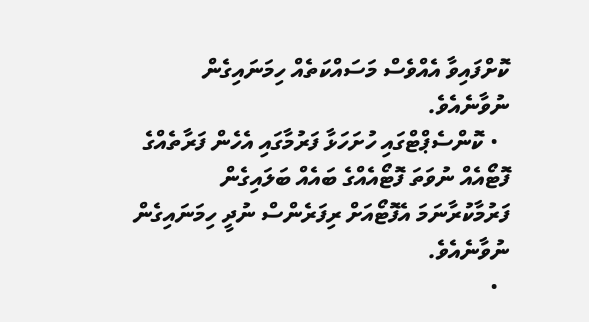ކޮށްފައިވާ އެއްވެސް މަސައްކަތެއް ހިމަނައިގެން ނުވާނެއެވެ.
  • ކޮންސެޕްޓްގައި ހުށަހަޅާ ފަރުމާގައި އެހެން ފަރާތެއްގެ ފޮޓޯއެއް ނުވަތަ ފޮޓޯއެއްގެ ބައެއް ބަލައިގެން ފަރުމާކުރާނަމަ އެފޮޓޯއަށް ރިފަރެންސް ނުދީ ހިމަނައިގެން ނުވާނެއެވެ.
  •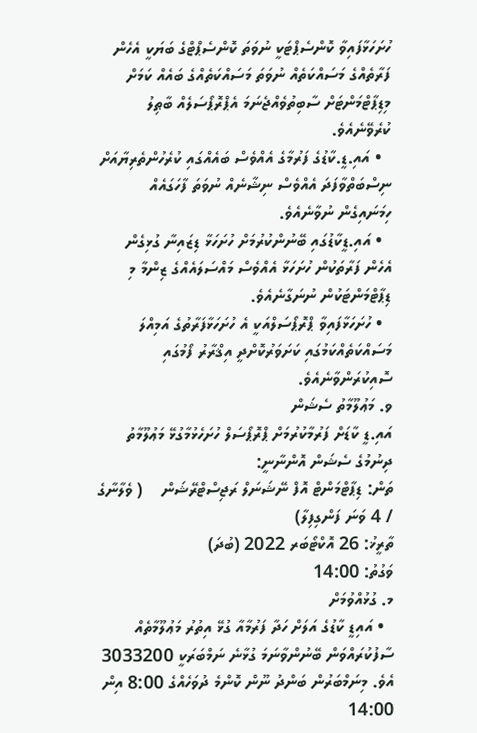ހުށަހަޅާފައިވާ ކޮންސެޕްޓަކީ ނުވަތަ ކޮންސެޕްޓްގެ ބަޔަކީ އެހެން ފަރާތެއްގެ މަސައްކަތެއް ނުވަތަ މަސައްކަތެއްގެ ބައެއް ކަމަށް މިޑިޕާޓްމަންޓަށް ސާބިތުވެއްޖެނަމަ އެޕްރޮޕޯސަލެއް ބާޠިލު ކުރެވޭނެއެވެ.
  • އައި.ޑީ.ކާޑުގެ ފަރުމާގެ އެއްވެސް ބައެއްގައި ކުރެހުންތެރިޔާއަށް ނިސްބަތްވާފަދަ އެއްވެސް ނިޝާނެއް ނުވަތަ ފާހަގައެއް ހިމަނައިގެން ނުވާނެއެވެ.
  • އައި.ޑީކާޑުގައި ބޭނުންކުރުމަށް ހުށަހަޅާ ޑިޒައިނާ ގުޅިގެން އެހެން ފަރާތަކުން ހުށަހަޅާ އެއްވެސް މައްސަލައެއްގެ ޒިންމާ މި ޑިޕާޓްމަންޓަކުން ނުނަގާނެއެވެ.
  • ހުށަހަޅާފައިވާ ޕްރޮޕޯސަލްއަކީ އެ ހުށަހަޅާފަރާތުގެ އަމިއްލަ މަސައްކަތެއްކަމުގައި ކަށަވަރުކޮށްދީ އިޤްރާރު ފޯމުގައި ސޮއިކުރަންވާނެއެވެ.
ވ. މަޢުލޫމާތު ސެޝަން
އައި.ޑީ ކާޑަށް ފަރުމާކުރުމަށް ޕްރޮޕޯސަލް ހުށަހެޅުމާގުޅޭ މަޢުލޫމާތު ދިނުމުގެ ސެޝަން އޮންނާނީ:
ތަން: ޑިޕާޓްމަންޓް އޮފް ނޭޝަނަލް ރަޖިސްޓްރޭޝަން    ( ވެލާނާގެ / 4 ވަނަ ފަންގިފިލާ)
ތާރީޚު: 26 އޮކްޓޯބަރ 2022 (ބުދަ)
ވަގުތު: 14:00
މ. ގުޅުއްވުމަށް
  • އައިޑީ ކާޑުގެ އަލަށް ހަދާ ފަރުމާއާ ގުޅޭ އިތުރު މަޢުލޫމާތެއް ސާފުކުރައްވަން ބޭނުންވާނަމަ ގުޅާނެ ނަމްބަރަކީ 3033200 އެވެ. މިނަމްބަރުން ބަންދު ނޫން ކޮންމެ ދުވަހެއްގެ 8:00 އިން 14:00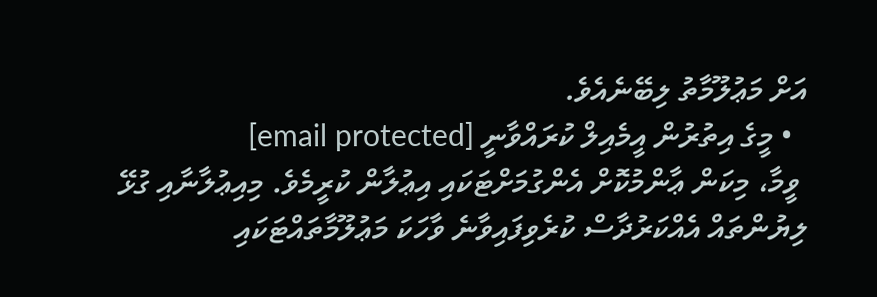އަށް މަޢުލޫމާތު ލިބޭނެއެވެ.
  • މީގެ އިތުރުން އީމެއިލް ކުރައްވާނީ [email protected]
 ވީމާ، މިކަން ޢާންމުކޮށް އެންގުމަށްޓަކައި އިޢުލާން ކުރީމެވެ. މިއިޢުލާނާއި ގުޅޭ ލިޔުންތައް އެއްކަރުދާސް ކުރެވިފައިވާނެ ވާހަކަ މަޢުލޫމާތައްޓަކައި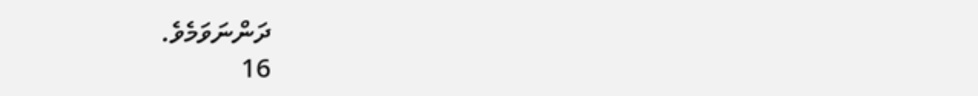ދަންނަވަމެވެ.
16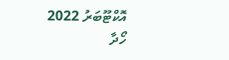އޮކްޓޫބަރު 2022
ހޯދާ